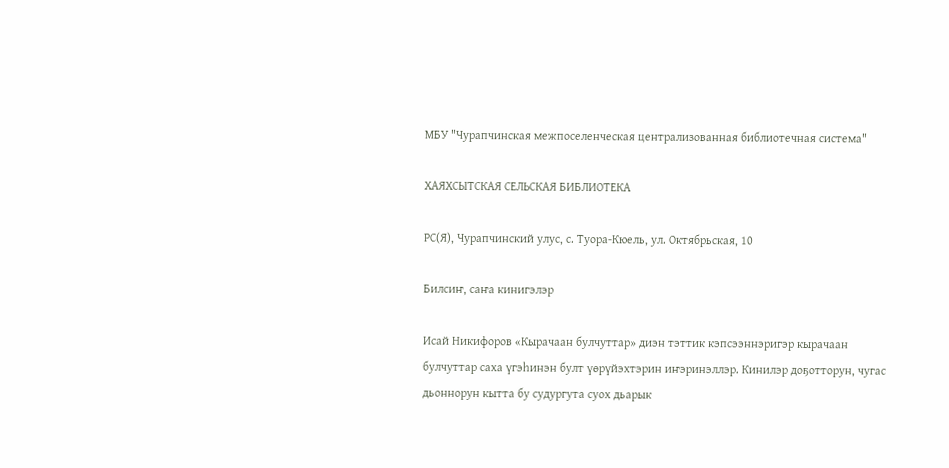МБУ "Чурапчинская межпоселенческая централизованная библиотечная система"

ХАЯХСЫТСКАЯ СЕЛЬСКАЯ БИБЛИОТЕКА

РС(Я), Чурапчинский улус, с. Туора-Кюель, ул. Октябрьская, 10

Билсиҥ, саҥа кинигэлэр

Исай Никифоров «Кырачаан булчуттар» диэн тэттик кэпсээннэригэр кырачаан булчуттар саха үгэһинэн булт үөрүйэхтэрин иҥэринэллэр. Кинилэр доҕотторун, чугас дьоннорун кытта бу судургута суох дьарык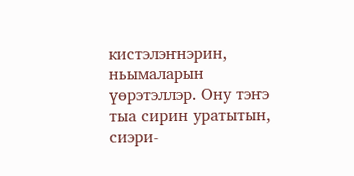кистэлэҥнэрин, ньымаларын үөрэтэллэр. Ону тэҥэ тыа сирин уратытын, сиэри-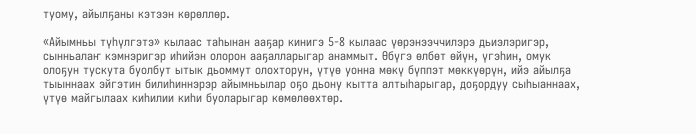туому, айылҕаны кэтээн көрөллөр.

«Айымньы түһүлгэтэ» кылаас таһынан ааҕар кинигэ 5-8 кылаас үөрэнээччилэрэ дьиэлэригэр, сынньалаҥ кэмнэригэр иһийэн олорон ааҕалларыгар анаммыт. Өбүгэ өлбөт өйүн, үгэһин, омук олоҕун тускута буолбут ытык дьоммут олохторун, үтүө уонна мөкү бүппэт мөккүөрүн, ийэ айылҕа тыыннаах эйгэтин билиһиннэрэр айымньылар оҕо дьону кытта алтыһарыгар, доҕордуу сыһыаннаах, үтүө майгылаах киһилии киһи буоларыгар көмөлөөхтөр.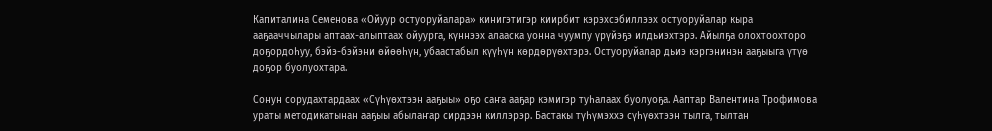Капиталина Семенова «Ойуур остуоруйалара» кинигэтигэр киирбит кэрэхсэбиллээх остуоруйалар кыра ааҕааччылары аптаах-алыптаах ойуурга, күннээх алааска уонна чуумпу үрүйэҕэ илдьиэхтэрэ. Айылҕа олохтоохторо доҕордоһуу, бэйэ-бэйэни өйөөһүн, убаастабыл күүһүн көрдөрүөхтэрэ. Остуоруйалар дьиэ кэргэнинэн ааҕыыга үтүө доҕор буолуохтара.

Сонун сорудахтардаах «Сүһүөхтээн ааҕыы» оҕо саҥа ааҕар кэмигэр туһалаах буолуоҕа. Ааптар Валентина Трофимова ураты методикатынан ааҕыы абылаҥар сирдээн киллэрэр. Бастакы түһүмэххэ сүһүөхтээн тылга, тылтан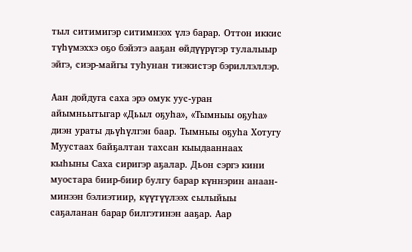тыл ситимигэр ситимнээх үлэ барар. Оттон иккис түһүмэххэ оҕо бэйэтэ ааҕан өйдүүрүгэр тулалыыр эйгэ, сиэр-майгы туһунан тиэкистэр бэриллэллэр.

Аан дойдуга саха эрэ омук уус-уран айымньытыгар «Дьыл оҕуһа», «Тымныы оҕуһа» диэн ураты дьүһүлгэн баар. Тымныы оҕуһа Хотугу Муустаах байҕалтан тахсан кыыдааннаах кыһыны Саха сиригэр аҕалар. Дьон сэргэ кини муостара биир-биир булгу барар күннэрин анаан-минээн бэлиэтиир, күүтүүлээх сылыйыы саҕаланан барар билгэтинэн ааҕар. Аар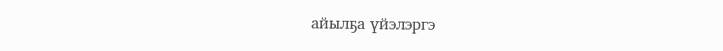айылҕа үйэлэргэ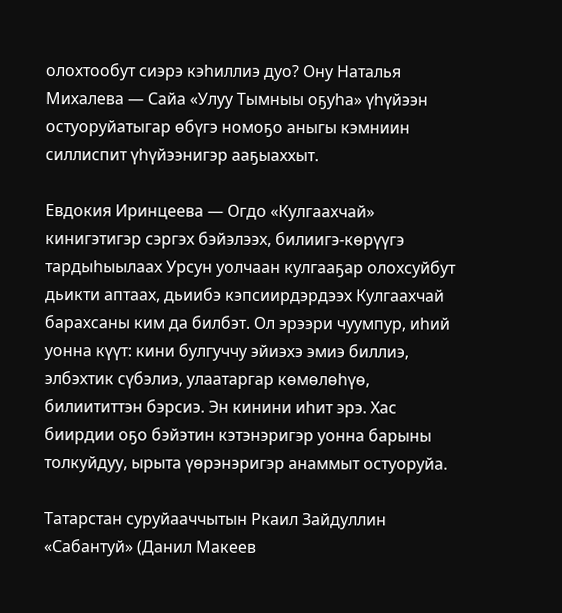олохтообут сиэрэ кэһиллиэ дуо? Ону Наталья Михалева — Сайа «Улуу Тымныы оҕуһа» үһүйээн остуоруйатыгар өбүгэ номоҕо аныгы кэмниин силлиспит үһүйээнигэр ааҕыаххыт.

Евдокия Иринцеева — Огдо «Кулгаахчай» кинигэтигэр сэргэх бэйэлээх, билиигэ-көрүүгэ тардыһыылаах Урсун уолчаан кулгааҕар олохсуйбут дьикти аптаах, дьиибэ кэпсиирдэрдээх Кулгаахчай барахсаны ким да билбэт. Ол эрээри чуумпур, иһий уонна күүт: кини булгуччу эйиэхэ эмиэ биллиэ, элбэхтик сүбэлиэ, улаатаргар көмөлөһүө, билиититтэн бэрсиэ. Эн кинини иһит эрэ. Хас биирдии оҕо бэйэтин кэтэнэригэр уонна барыны толкуйдуу, ырыта үөрэнэригэр анаммыт остуоруйа.

Татарстан суруйааччытын Ркаил Зайдуллин «Сабантуй» (Данил Макеев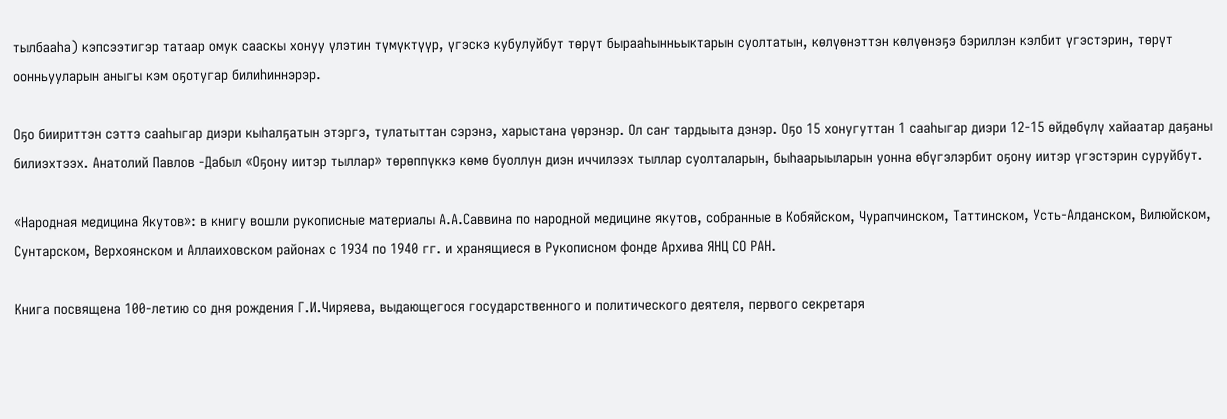тылбааһа) кэпсээтигэр татаар омук сааскы хонуу үлэтин түмүктүүр, үгэскэ кубулуйбут төрүт бырааһынньыктарын суолтатын, көлүөнэттэн көлүөнэҕэ бэриллэн кэлбит үгэстэрин, төрүт оонньууларын аныгы кэм оҕотугар билиһиннэрэр.

Оҕо биириттэн сэттэ сааһыгар диэри кыһалҕатын этэргэ, тулатыттан сэрэнэ, харыстана үөрэнэр. Ол саҥ тардыыта дэнэр. Оҕо 15 хонугуттан 1 сааһыгар диэри 12-15 өйдөбүлү хайаатар даҕаны билиэхтээх. Анатолий Павлов -Дабыл «Оҕону иитэр тыллар» төрөппүккэ көмө буоллун диэн иччилээх тыллар суолталарын, быһаарыыларын уонна өбүгэлэрбит оҕону иитэр үгэстэрин суруйбут.

«Народная медицина Якутов»: в книгу вошли рукописные материалы А.А.Саввина по народной медицине якутов, собранные в Кобяйском, Чурапчинском, Таттинском, Усть-Алданском, Вилюйском, Сунтарском, Верхоянском и Аллаиховском районах с 1934 по 1940 гг. и хранящиеся в Рукописном фонде Архива ЯНЦ СО РАН.

Книга посвящена 100-летию со дня рождения Г.И.Чиряева, выдающегося государственного и политического деятеля, первого секретаря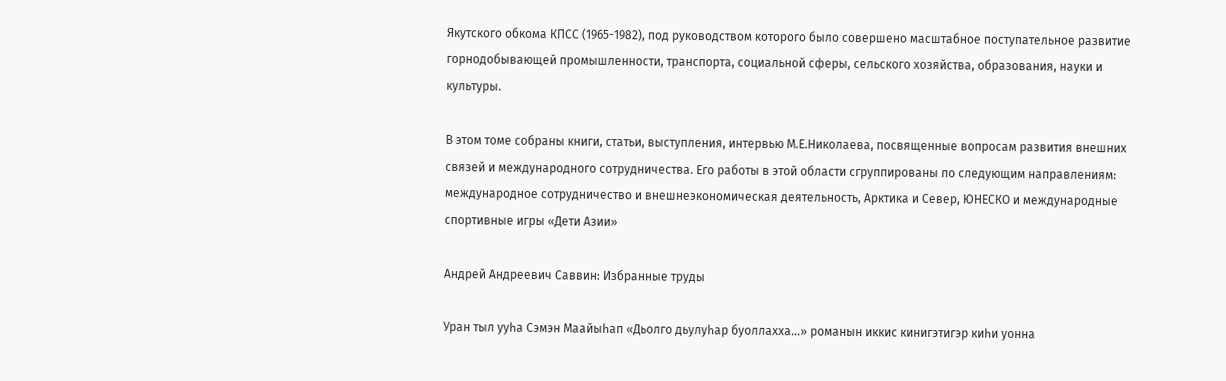Якутского обкома КПСС (1965-1982), под руководством которого было совершено масштабное поступательное развитие горнодобывающей промышленности, транспорта, социальной сферы, сельского хозяйства, образования, науки и культуры.

В этом томе собраны книги, статьи, выступления, интервью М.Е.Николаева, посвященные вопросам развития внешних связей и международного сотрудничества. Его работы в этой области сгруппированы по следующим направлениям: международное сотрудничество и внешнеэкономическая деятельность, Арктика и Север, ЮНЕСКО и международные спортивные игры «Дети Азии»

Андрей Андреевич Саввин: Избранные труды

Уран тыл ууһа Сэмэн Маайыһап «Дьолго дьулуһар буоллахха…» романын иккис кинигэтигэр киһи уонна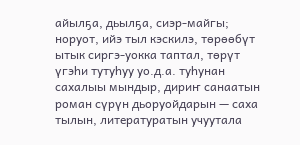айылҕа, дьылҕа, сиэр-майгы; норуот, ийэ тыл кэскилэ, төрөөбүт ытык сиргэ-уокка таптал, төрүт үгэһи тутуһуу уо.д.а. туһунан сахалыы мындыр, дириҥ санаатын роман сүрүн дьоруойдарын — саха тылын, литературатын учуутала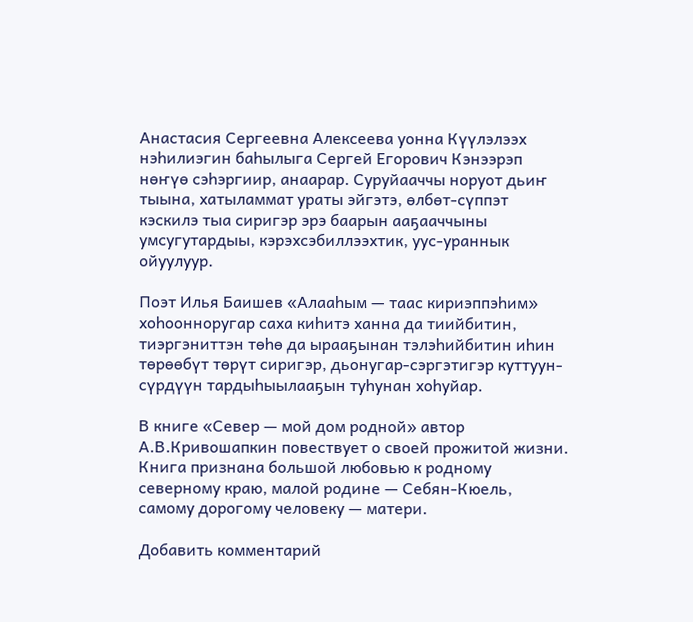Анастасия Сергеевна Алексеева уонна Күүлэлээх нэһилиэгин баһылыга Сергей Егорович Кэнээрэп нөҥүө сэһэргиир, анаарар. Суруйааччы норуот дьиҥ тыына, хатыламмат ураты эйгэтэ, өлбөт-сүппэт кэскилэ тыа сиригэр эрэ баарын ааҕааччыны умсугутардыы, кэрэхсэбиллээхтик, уус-ураннык ойуулуур.

Поэт Илья Баишев «Алааһым — таас кириэппэһим» хоһоонноругар саха киһитэ ханна да тиийбитин, тиэргэниттэн төһө да ырааҕынан тэлэһийбитин иһин төрөөбүт төрүт сиригэр, дьонугар-сэргэтигэр куттуун-сүрдүүн тардыһыылааҕын туһунан хоһуйар.

В книге «Север — мой дом родной» автор А.В.Кривошапкин повествует о своей прожитой жизни. Книга признана большой любовью к родному северному краю, малой родине — Себян-Кюель, самому дорогому человеку — матери.

Добавить комментарий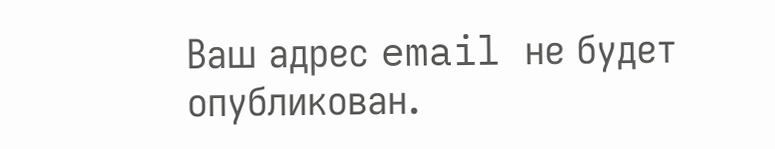Ваш адрес email не будет опубликован.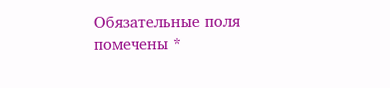Обязательные поля помечены *